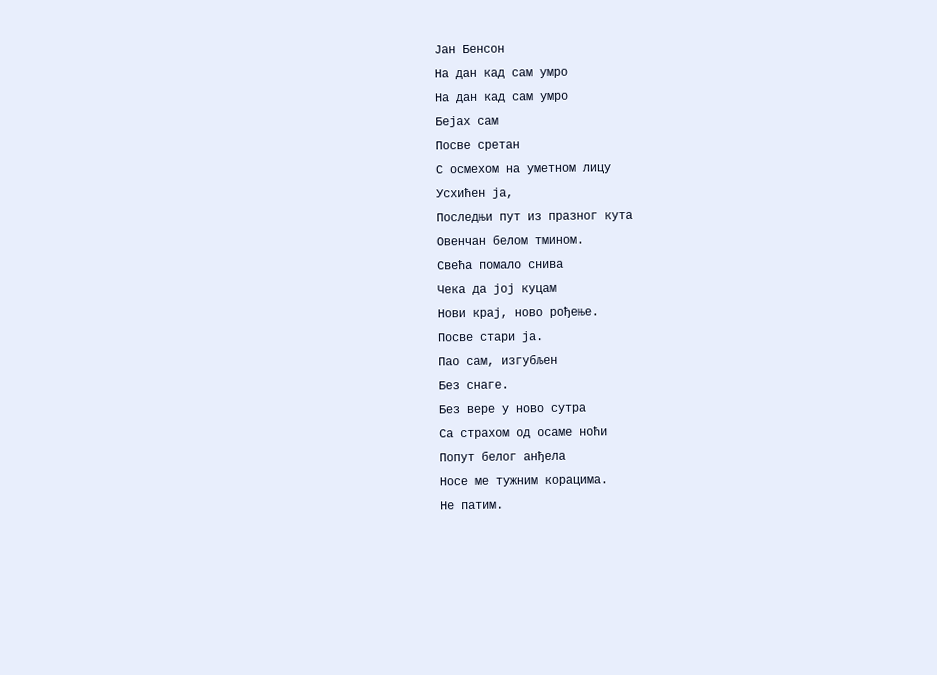Јан Бенсон
На дан кад сам умро
На дан кад сам умро
Бејах сам
Посве сретан
С осмехом на уметном лицу
Усхићен ја,
Последњи пут из празног кута
Овенчан белом тмином.
Свећа помало снива
Чека да јој куцам
Нови крај, ново рођење.
Посве стари ја.
Пао сам, изгубљен
Без снаге.
Без вере у ново сутра
Са страхом од осаме ноћи
Попут белог анђела
Носе ме тужним корацима.
Не патим.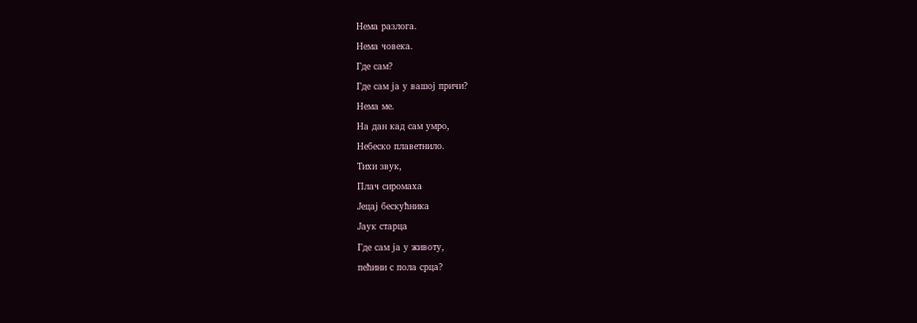Нема разлога.
Нема човека.
Где сам?
Где сам ја у вашој причи?
Нема ме.
На дан кад сам умро,
Небеско плаветнило.
Тихи звук,
Плач сиромаха
Јецај бескућника
Јаук старца
Где сам ја у животу,
пећини с пола срца?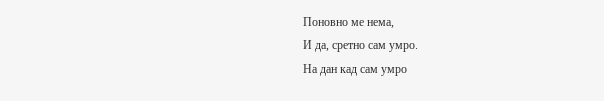Поновно ме нема,
И да, сретно сам умро.
На дан кад сам умро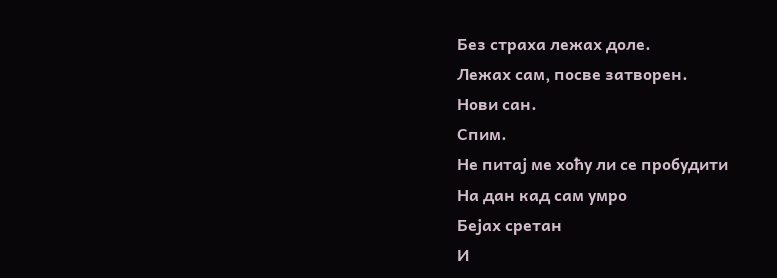Без страха лежах доле.
Лежах сам, посве затворен.
Нови сан.
Спим.
Не питај ме хоћу ли се пробудити
На дан кад сам умро
Бејах сретан
И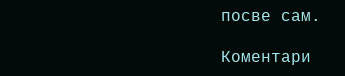посве сам.

Коментари